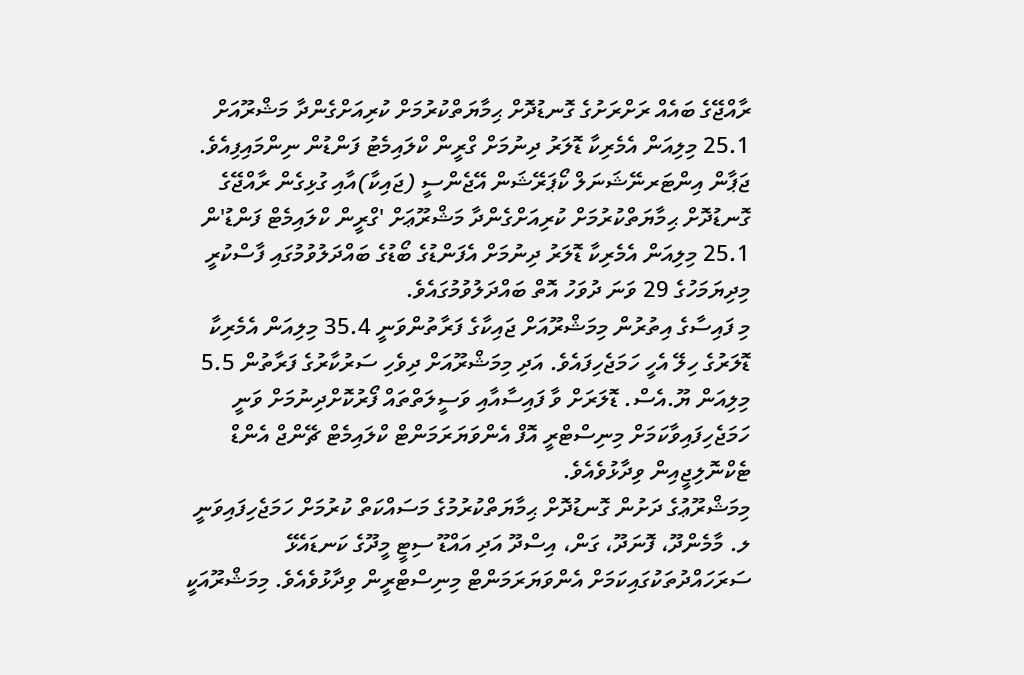ރާއްޖޭގެ ބައެއް ރަށްރަށުގެ ގޮނޑުދޮށް ޙިމާޔަތްކުރުމަށް ކުރިއަށްގެންދާ މަޝްރޫއަށް 25.1 މިލިއަން އެމެރިކާ ޑޮލަރު ދިނުމަށް ގްރީން ކްލައިމެޓު ފަންޑުން ނިންމައިފިއެވެ.
ޖަޕާން އިންޓަރނޭޝަނަލް ކޯޕަރޭޝަން އޭޖެންސީ (ޖައިކާ)އާއި ގުޅިގެން ރާއްޖޭގެ ގޮނޑުދޮށް ޙިމާޔަތްކުރުމަށް ކުރިއަށްގެންދާ މަޝްރޫޢަށް 'ގްރީން ކްލައިމެޓް ފަންޑު'ން 25.1 މިލިއަން އެމެރިކާ ޑޮލަރު ދިނުމަށް އެފަންޑުގެ ބޯޑުގެ ބައްދަލުވުމުގައި ފާސްކުރީ މިދިޔަމަހުގެ 29 ވަނަ ދުވަހު އޮތް ބައްދަލުވުމުގައެވެ.
މި ފައިސާގެ އިތުރުން މިމަޝްރޫއަށް ޖައިކާގެ ފަރާތުންވަނީ 35.4 މިލިއަން އެމެރިކާ ޑޮލަރުގެ ހިލޭ އެހީ ހަމަޖެހިފައެވެ. އަދި މިމަޝްރޫއަށް ދިވެހި ސަރުކާރުގެ ފަރާތުން 5.5 މިލިއަން ޔޫ.އެސް. ޑޮލަރަށް ވާ ފައިސާއާއި ވަސީލަތްތައް ފޯރުކޮށްދިނުމަށް ވަނީ ހަމަޖެހިފައިވާކަމަށް މިނިސްޓްރީ އޮފް އެންވަޔަރަމަންޓް ކްލައިމެޓް ޗޭންޖް އެންޑް ޓެކްނޮލިޖީއިން ވިދާޅުވެއެވެ.
މިމަޝްރޫޢުގެ ދަށުން ގޮނޑުދޮށް ޙިމާޔަތްކުރުމުގެ މަސައްކަތް ކުރުމަށް ހަމަޖެހިފައިވަނީ ލ. މާމެންދޫ، ފޮނަދޫ، ގަން، އިސްދޫ އަދި އައްޑޫ ސިޓީ މީދޫގެ ކަނޑައެޅޭ ސަރަހައްދުތަކުގައިކަމަށް އެންވަޔަރަމަންޓް މިނިސްޓްރީން ވިދާޅުވެއެވެ. މިމަޝްރޫއަކީ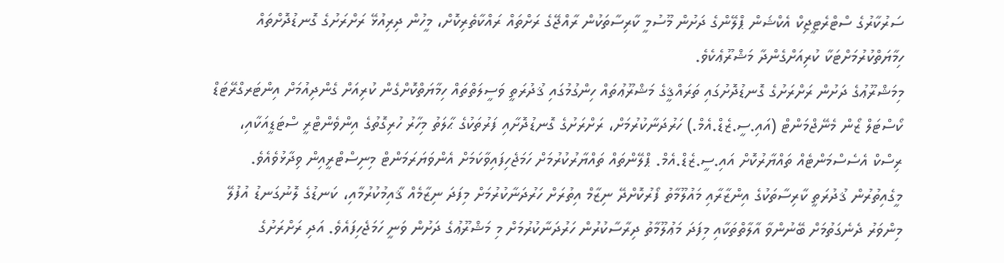ސަރުކާރުގެ ސްޓްރެޓީޖިކް އެކްޝަން ޕްލޭންގެ ދަށުން މޫސުމީ ކާރިސާތަކުން ރާއްޖޭގެ ރަށްތައް ރައްކާތެރިކޮށް، މީހުން ދިރިއުޅޭ ރަށްރަށުގެ ގޮނޑުދޮށްތައް ހިމާޔަތްކުރުމަށްޓަކާ ކުރިއަށްގެންދާ މަޝްރޫޢެކެވެ.
މިމަޝްރޫޢުގެ ދަށުން ރަށްރަށުގެ ގޮނޑުދޮށުގައި ތަރައްޤީގެ މަޝްރޫޢުތައް ހިންގުމުގައި ޤުދުރަތީ ވަސީލަތްތައް ހިމާޔަތްކޮށްގެން ކުރިއަށް ގެންދިއުމަށް އިންޓަރގްރޭޓަޑް ކޯސްޓަލް ޒޯން މެނޭޖްމަންޓް (އައި.ސީ.ޒެޑް.އެމް.) ހަރުދަނާކުރުމަށް، ރަށްރަށުގެ ގޮނޑުދޮށާއި ފަރުތަކުގެ ޙާލަތު މިހާރު ހުރިގޮތުގެ އިންވެންޓްރީ ސްޓަޑީއަކާއި، ރިސްކް އެސެސްމަންޓެއް ތައްޔާރުކޮށް އައި.ސީ.ޒެޑް.އެމް. ޕްލޭންތައް ތައްޔާރުކުރުމަށް ހަމަޖެހިފައިވާކަމަށް އެންވަޔަރަމަންޓް މިނިސްޓްރީއިން ވިދާޅުވެއެވެ.
މީގެއިތުރުން ޤުދުރަތީ ކާރިސާތަކުގެ އިންޒާރާއި މައުލޫމާތު ފޯރުކޮށްދޭ ނިޒާމް އިތުރަށް ހަރުދަނާކުރުމަށް މިފަދަ ނިޒާމެއް ޤާއިމުކުރުމާއި، ކަނޑުގެ ލޮނުގަނޑު އުފުލޭ މިންވަރު ދެނެގަތުމަށް ބޭނުންވާ އާލާތްތަކާއި މިފަދަ މަޢުލޫމާތު ދިރާސާކުރުން ހަރުދަނާކުރުމަށް މި މަޝްރޫޢުގެ ދަށުން ވަނީ ހަމަޖެހިފައެވެ. އަދި ރަށްރަށުގެ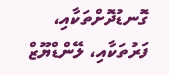ގޮނޑުދޮށްތަކާއި، ފަރުތަކާއި، ލޭންޑްޔޫޒް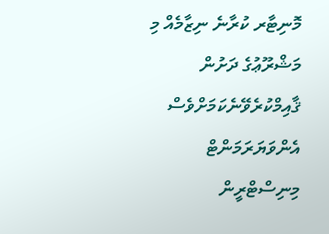މޮނިޓާރ ކުރާނެ ނިޒާމެއް މި މަޝްރޫޢުގެ ދަށުން ޤާއިމްކުރެވޭނެކަމަށްވެސް އެންވަޔަރަމަންޓް މިނިސްޓްރީން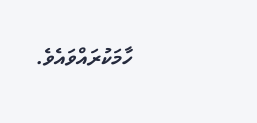ހާމަކުރައްވައެވެ.